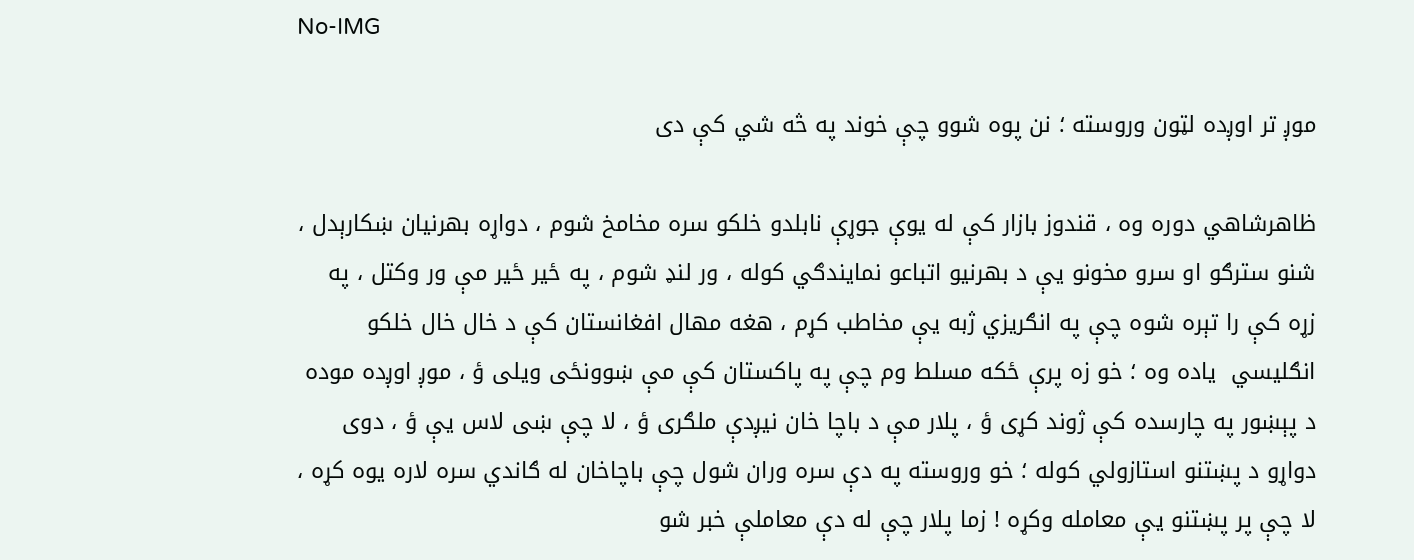No-IMG

موږ تر اوږده لټون وروسته ؛ نن پوه شوو چې خوند په څه شي کې دی

ظاهرشاهي دوره وه ، قندوز بازار کې له يوې جوړې نابلدو خلکو سره مخامخ شوم ، دواړه بهرنيان ښکارېدل ، شنو سترګو او سرو مخونو يې د بهرنيو اتباعو نمايندګي کوله ، ور لنډ شوم ، په ځير ځير مې ور وکتل ، په زړه کې را تېره شوه چې په انګريزي ژبه يې مخاطب کړم ، هغه مهال افغانستان کې د خال خال خلکو انګليسي  ياده وه ؛ خو زه پرې ځکه مسلط وم چې په پاکستان کې مې ښوونځی ويلی ؤ ، موږ اوږده موده د پېښور په چارسده کې ژوند کړی ؤ ، پلار مې د باچا خان نيږدې ملګری ؤ ، لا چې ښی لاس يې ؤ ، دوی دواړو د پښتنو استازولي کوله ؛ خو وروسته په دې سره وران شول چې باچاخان له ګاندي سره لاره يوه کړه ، لا چې پر پښتنو يې معامله وکړه ! زما پلار چې له دې معاملې خبر شو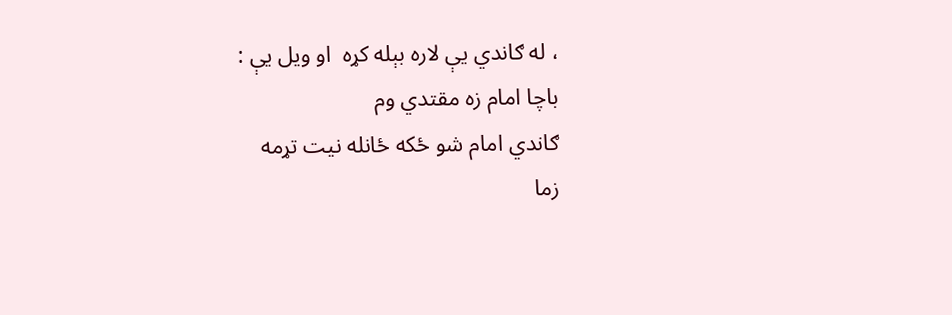، له ګاندي يې لاره بېله کړه  او ويل يې :
باچا امام زه مقتدي وم
ګاندي امام شو ځکه ځانله نيت تړمه
زما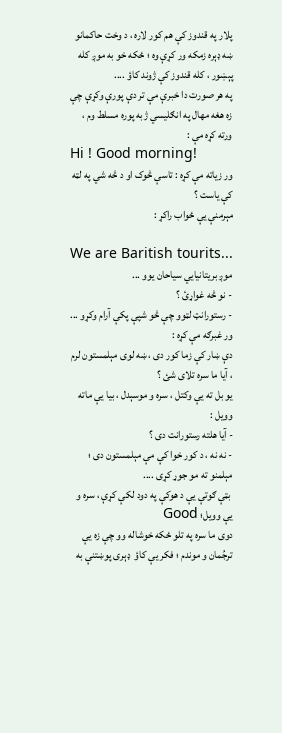پلار په قندوز کې هم کور لاره ، د وخت حاکمانو ښه ډېره زمکه ور کړې وه ؛ ځکه خو به موږ کله پېښور ، کله قندوز کې ژوند کاؤ ....
په هر صورت دا خبرې مې تر دې پورې وکړې چې زه هغه مهال په انګليسي ژبه پوره مسلط وم ، ورته کړه مې :
Hi ! Good morning!
ور زياته مې کړه : تاسې څوک او د څه شي په لټه کې ياست ؟
مېرمنې يې ځواب راکړ :

We are Baritish tourits...
موږ بريتانيايي سياحان يوو ...
- نو څه غواړئ ؟
- رستورانټ لټوو چې څو شپې پکې آرام وکړو ...
ور غبرګه مې کړه :
دې ښار کې زما کور دی ، ښه لوی مېلمستون لرم ، آيا ما سره تلای شئ ؟
يو بل ته يې وکتل ، سره و موسېدل ، بيا يې ماته وويل :
- آيا هلته رستورانت دی ؟
- نه نه ، د کور خوا کې مې مېلمستون دی ؛ مېلمنو ته مو جوړ کړی ....
 بټې ګوتې يې د هوکې په دود لکې کړې ، سره و يې وويل؛ Good
دوی ما سره په تلو ځکه خوشاله وو چې زه يې ترجُمان و موندم ؛ فکر يې کاؤ  ډېری پوښتنې به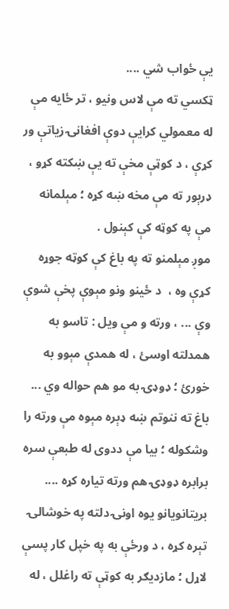يې ځواب شي ....
ټکسي ته مې لاس ونيو ، تر ځايه مې له معمولي کرايې دوې افغانۍ زياتې ور کړې ، د کوټې مخې ته يې ښکته کړو ، ډرېور ته مې مخه ښه کړه ؛ مېلمانه مې په کوټه کې کېنول .
موږ مېلمنو ته په باغ کې کوټه جوړه کړې وه ،  د ځينو ونو مېوې پخې شوې وې ... ، ورته و مې ويل : تاسو به همدلته اوسئ ، له همدې مېوو به خورئ ؛ ډوډۍ به مو هم حواله وي ...
باغ ته ننوتم ښه ډېره مېوه مې ورته را وشکوله ؛ بيا مې ددوی له طبعې سره برابره ډوډۍ هم ورته تياره کړه ....
بريتانويانو يوه اونۍ دلته په خوشالۍ تېره کړه ، د ورځې به په خپل کار پسې لاړل ؛ مازديګر به کوټې ته راغلل ، له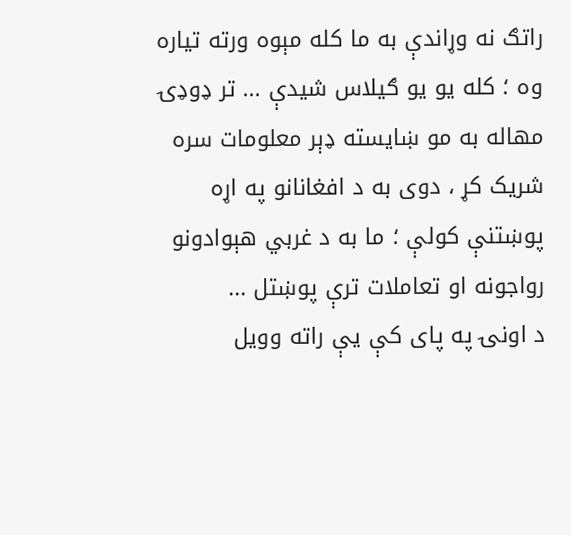راتګ نه وړاندې به ما کله مېوه ورته تياره وه ؛ کله يو يو ګيلاس شيدې ... تر ډوډۍ مهاله به مو ښایسته ډېر معلومات سره شريک کړ ، دوی به د افغانانو په اړه پوښتنې کولې ؛ ما به د غربي هېوادونو رواجونه او تعاملات ترې پوښتل ...
د اونۍ په پای کې يې راته وويل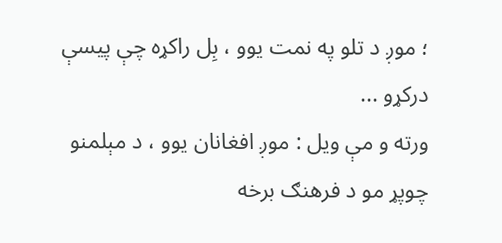؛ موږ د تلو په نمت يوو ، بِل راکړه چې پيسې درکړو ...
ورته و مې ويل : موږ افغانان يوو ، د مېلمنو چوپړ مو د فرهنګ برخه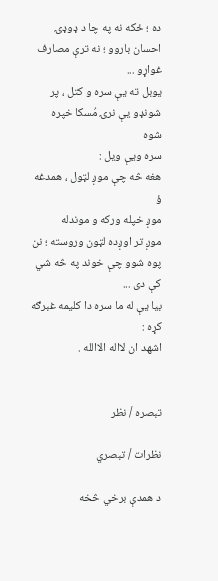ده ؛ ځکه نه په چا د ډوډۍ احسان باروو ؛ نه ترې مصارف غواړو ...
يوبل ته يې سره و کتل ، پر شونډو يې نرۍ مُسکا خپره شوه
سره ويې ويل :
هغه څه چې موږ لټول ، همدغه ؤ
موږ خپله ورکه و موندله
موږ تر اوږده لټون وروسته ؛ نن پوه شوو چې خوند په څه شي کې دی ...
بيا يې له ما سره دا کليمه غبرګه کړه :
اشهد ان لااله الاالله .


تبصره / نظر

نظرات / تبصري

د همدې برخي څخه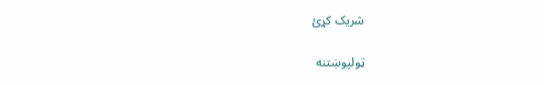شریک کړئ

ټولپوښتنه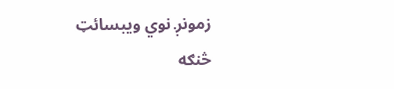زمونږ نوي ویبسائټ څنګه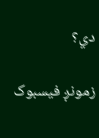دي؟

زمونږ فيسبوک